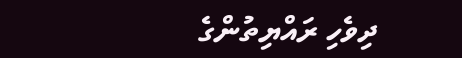ދިވެހި ރައްޔިތުންގެ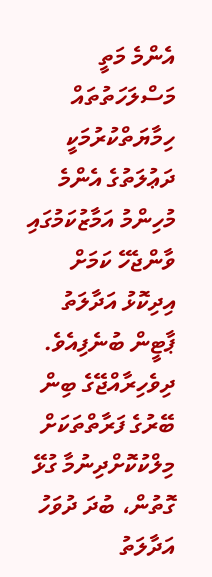އެންމެ މަތީ މަސްލަހަތުތައް ހިމާޔަތްކުރުމަކީ ދަޢުލަތުގެ އެންމެ މުހިންމު އަމާޒުކަމުގައި ވާންޖެހޭ ކަމަށް އިދިކޮޅު އަދާލަތު ޕާޓީން ބުނެފިއެވެ.
ދިވެހިރާއްޖޭގެ ބިން ބޭރުގެ ފަރާތްތަކަށް މިލްކުކޮށްދިނުމާ ގުޅޭ ގޮތުން، ބުދަ ދުވަހު އަދާލަތު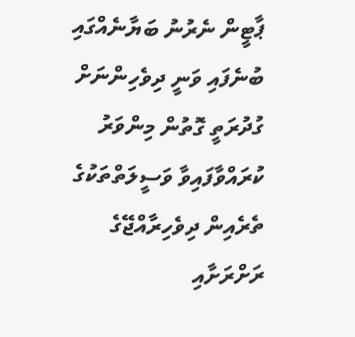ޕާޓީން ނެރުނު ބަޔާނެއްގައި ބުނެފައި ވަނީ ދިވެހިންނަށް ގުދުރަތީ ގޮތުން މިންވަރު ކުރައްވާފައިވާ ވަސީލަތްތަކުގެ ތެރެއިން ދިވެހިރާއްޖޭގެ ރަށްރަށާއި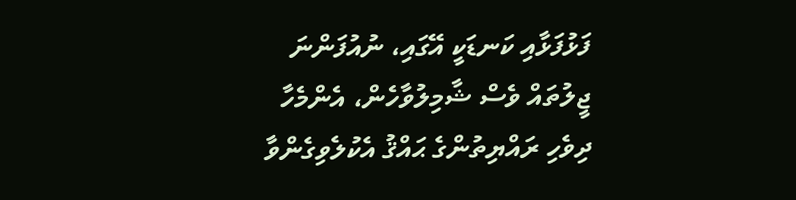ފަޅުފަޅާއި ކަނޑަކީ އޭގައި، ނުއުފަންނަ ޖީލުތައް ވެސް ޝާމިލުވާހެން، އެންމެހާ ދިވެހި ރައްޔިތުންގެ ޙައްޤު އެކުލެވިގެންވާ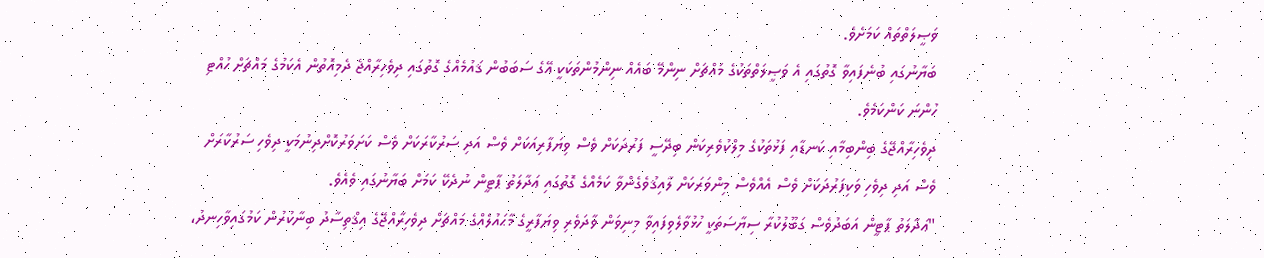ވަޞީލަތްތައް ކަމަށެވެ.
ބަޔާނުގައި ބުނެފައިވާ ގޮތުގައި އެ ވަޞީލަތްތަކުގެ މައްޗަށް ނިންމޭ ބައެއް ނިންމުންތަކަކީ އޭގެ ސަބަބުން ޤައުމެއްގެ ގޮތުގައި ދިވެހިރާއްޖެ ދެމިއޮތުން އެކަމުގެ މައްޗަށް ހުއްޓި ހުންނަ ކަންކަމެވެ.
ދިވެހިރާއްޖޭގެ ބިންބިމާއި ކަނޑާއި ފަޅުތަކުގެ މިލްކުވެރިކަން ބިދޭސީ ފަރުދަކަށް ވެސް ވިޔަފާރިއަކަށް ވެސް އަދި ސަރުކާރަކަށް ވެސް ކަށަވަރުކޮށްދިނުމަކީ ދިވެހި ސަރުކާރަށް ވެސް އަދި ދިވެހި ވަކިފަރުދަކަށް ވެސް އެއްވެސް މިންވަރަކަށް ލާއިޤުވެގެންވާ ކަމެއްގެ ގޮތުގައި ޢަދާލަތު ޕާޓީން ނުދެކޭ ކަމަށް ބަޔާނުގައި ވެއެވެ.
"ޢަދާލަތު ޕާޓީން އަބަދުވެސް ގަބޫލުކުރާ ސިޔާސަތަކީ ހުޅުވާލެވިފައިވާ މިނިވަން ވާދަވެރި ވިޔަފާރީގެ މާޙައުލެއްގެ މައްޗަށް ދިވެހިރާއްޖޭގެ އިޤްތިސާދު ބިނާކުރުން ކަމުގައިވާހިނދު،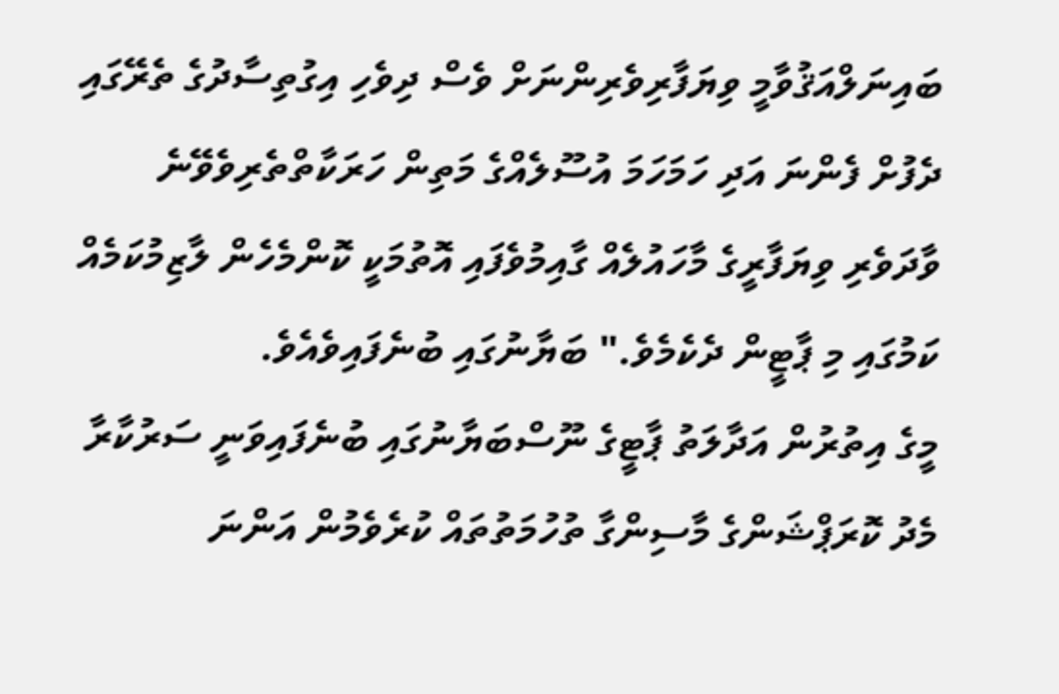ބައިނަލްއަޤުވާމީ ވިޔަފާރިވެރިންނަށް ވެސް ދިވެހި އިގުތިސާދުގެ ތެރޭގައި ދެފުށް ފެންނަ އަދި ހަމަހަމަ އުސޫލެއްގެ މަތިން ހަރަކާތްތެރިވެވޭނެ ވާދަވެރި ވިޔަފާރީގެ މާހައުލެއް ގާއިމުވެފައި އޮތުމަކީ ކޮންމެހެން ލާޒިމުކަމެއް ކަމުގައި މި ޕާޓީން ދެކެމެވެ." ބަޔާނުގައި ބުނެފައިވެއެވެ.
މީގެ އިތުރުން އަދާލަތު ޕާޓީގެ ނޫސްބަޔާނުގައި ބުނެފައިވަނީ ސަރުކާރާ މެދު ކޮރަޕްޝަންގެ މާސިންގާ ތުހުމަތުތައް ކުރެވެމުން އަންނަ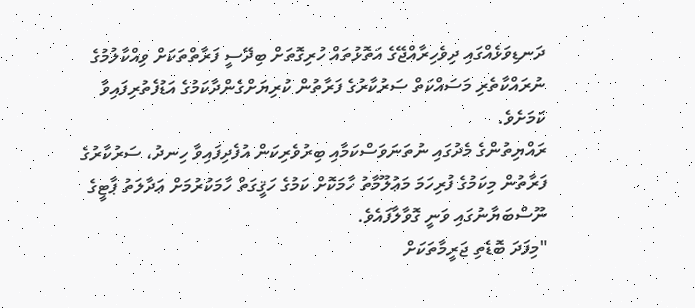ދަނޑިވަޅެއްގައި ދިވެހިރާއްޖޭގެ އަތޮޅުތައް ހުރިގޮތަށް ބިދޭސީ ފަރާތްތަކަށް ވިއްކާލުމުގެ ނުރައްކާތެރި މަސައްކަތް ސަރުކާރުގެ ފަރާތުން ކުރިޔަށްގެންދާކަމުގެ އަޑުފެތުރިފައިވާ ކަމަށެވެ.
ރައްޔިތުންގެ މެދުގައި ނުތަނަވަސްކަމާއި ބިރުވެރިކަން އުފެދިފައިވާ ހިނދު، ސަރުކާރުގެ ފަރާތުން މިކަމުގެ ފުރިހަމަ މަޢުލޫމާތު ހާމަކޮށް ކަމުގެ ހަޤީގަތް ހާމަކުރުމަށް ޢަދާލަތު ޕާޓީގެ ނޫސްބަޔާނުގައި ވަނީ ގޮވާލާފައެވެ.
"މިފަދަ ބޮޑެތި ޖަރީމާތަކަށް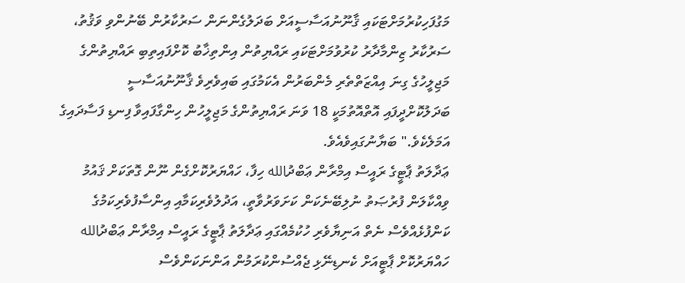މަގުފަހިކުރުމަށްޓަކައި ޤާނޫނުއަސާސީއަށް ބަދަލުގެންނަން ސަރުކާރުން ބޭނުންވި ވަޤުތު، ސަރުކާރު ޒިންމާދާރު ކުރުވުމަށްޓަކައި ރައްޔިތުން އިންތިޚާބު ކޮށްފައިތިބި ރައްޔިތުންގެ މަޖިލީހުގެ ގިނަ އިއްޒަތްތެރި މެންބަރުން އެކަމުގައި ބައިވެރިވެ ޤާނޫނުއަސާސީ ބަދަލުކޮށްދީފައި އޮތްއޮތުމަކީ 18 ވަނަ ރައްޔިތުންގެ މަޖިލީހުން ހިންގާފައިވާ ފިނޑި ފަސާދައިގެ އަމަލެކެވެ." ބަޔާނުގައިވެއެވެ.
ޢަދާލަތު ޕާޓީގެ ރައީސް އިމްރާން ޢަބްދުالله ހިފާ، ހައްޔަރުކޮށްގެން ނޫން ގޮތަކަށް ޤައުމު ވިއްކާލަން ފުރުޞަތު ނުލިބޭނެކަން ކަށަވަރުވާތީ، އަދުލުވެރިކަމާއި އިންސާފުވެރިކަމުގެ ކަންފުޅެއްވެސް ނެތް އަނިޔާވެރި ހުކުމެއްގައި ޢަދާލަތު ޕާޓީގެ ރައީސް އިމްރާން ޢަބްދުالله ހައްޔަރުކޮށް ޕާޓީއަށް ކެނޑިނޭޅި ޖެއްސުންކުރަމުން އަންނަކަންވެސް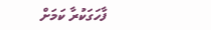ފާހަގަކުރާ ކަމަށް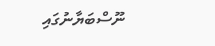ނޫސްބަޔާނުގައި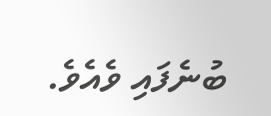ބުނެފައި ވެއެވެ.